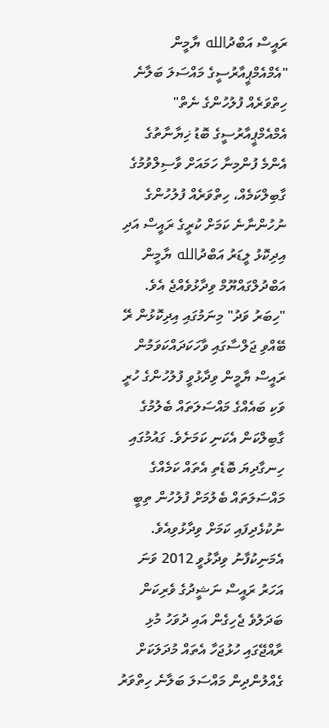ރައީސް އަބްދުالله ޔާމީން
"އެމްއެމްޕީއާރުސީގެ މައްސަލަ ބަލާނެ ހިތްވަރެއް ފުލުހުންގެ ނެތް"
އެމްއެމްޕީއާރުސީގެ ބޮޑު ޚިޔާނާތުގެ އެންމެ ފުންމިނާ ހަމައަށް ވާސިލްވުމުގެ ގާބިލްކަމެއް، ހިތްވަރެއް ފުލުހުންގެ ނުހުންނާނެ ކަމަށް ކުރީގެ ރައީސް އަދި އިދިކޮޅު ލީޑަރު އަބްދުالله ޔާމީން އަބްދުލްގައްޔޫމް ވިދާޅުވެއްޖެ އެވެ.
"ހިބަރު ވަދު" މިނަމުގައި އިދިކޮޅުން ރޭ ބޭއްވި ޖަލްސާގައި ވާހަކަދައްކަވަމުން ރައީސް ޔާމީން ވިދާޅުވީ ފުލުހުންގެ ހުރީ ވަކި ބައެއްގެ މައްސަލަތައް ބެލުމުގެ ގާބިލްކަން އެކަނި ކަމަށެވެ. ގައުމުގައި ހިނގާދިޔަ ބޮޑެތި އެތައް ކަމެއްގެ މައްސަލަތައް ބެލުމަށް ފުލުހުން ތިބީ ނުކުޅެދިފައި ކަމަށް ވިދާޅުވިއެވެ.
އެމަނިކުފާނު ވިދާޅުވީ 2012 ވަނަ އަހަރު ރައީސް ނަޝީދުގެ ވެރިކަން ބަދަލުވެ ޖެހިގެން އައި ދުވަހު މުޅި ރާއްޖޭގައި ހުޅުޖަހާ އެތައް މުދަލަކަށް ގެއްލުންދިން މައްސަލަ ބަލާނެ ހިތްވަރު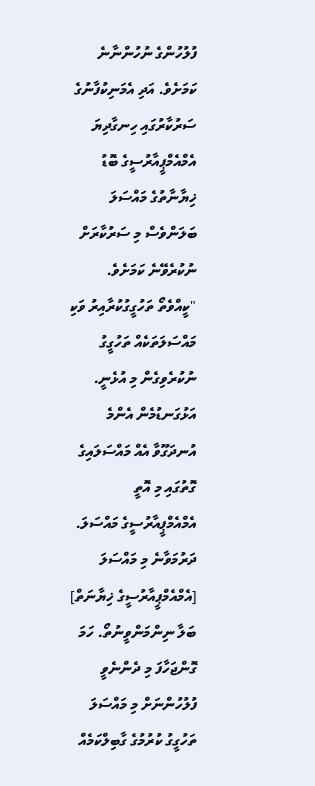ފުލުހުންގެ ނުހުންނާނެ ކަމަށެވެ. އަދި އެމަނިކުފާނުގެ ސަރުކާރުގައި ހިނގާދިޔަ އެމްއެމްޕީއާރުސީގެ ބޮޑު ޚިޔާނާތުގެ މައްސަލަ ބަލަންވެސް މި ސަރުކާރަށް ނުކުރެވޭނެ ކަމަށެވެ.
"ކީއްވެތޯ ތަހުގީގުކުރާއިރު ވަކި މައްސަލަތަކެއް ތަހުގީގު ނުކުރެވިގެން މި އުޅެނީ. އަޅުގަނޑުމެން އެންމެ އުނދަގޫވާ އެއް މައްސަލައިގެ ގޮތުގައި މި އޮތީ އެމްއެމްޕީއާރުސީގެ މައްސަލަ. ދަރުމަވާނެ މި މައްސަލަ [އެމްއެމްޕީއާރުސީގެ ޚިޔާނަތް] ބަލާ ނިންމަންވީނުތޯ. ހަމަ ގޮންޖަހާފަ މި ދެންނެވީ ފުލުހުންނަށް މި މައްސަލަ ތަހުގީގު ކުރުމުގެ ގާބިލްކަމެއް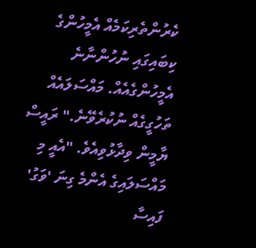ކެރުންތެރިކަމެއް އެމީހުންގެ ކިބައިގައި ނުހުންނާނެ އެމީހުންގެއެއް. މައްސަލައެއް ތަހުގީގެއް ނުކުރެވޭނެ." ރައީސް ޔާމީން ވިދާޅުވިއެވެ. "އެއީ މި މައްސަލައިގެ އެންމެ ގިނަ 'ވަގު' ފައިސާ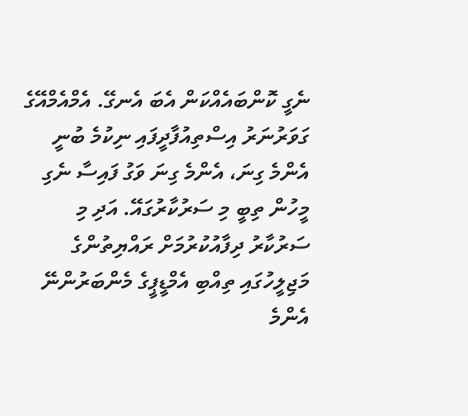ނެގީ ކޮންބައެއްކަން އެބަ އެނގޭ. އެމްއެމްއޭގެ ގަވަރުނަރު އިސްތިއުފާދީފައި ނިކުމެ ބުނީ އެންމެ ގިނަ، އެންމެ ގިނަ ވަގު ފައިސާ ނެގި މީހުން ތިބީ މި ސަރުކާރުގައޭ. އަދި މި ސަރުކާރު ދިފާއުކުރުމަށް ރައްޔިތުންގެ މަޖިލީހުގައި ތިއްބި އެމްޑީޕީގެ މެންބަރުންނޭ އެންމެ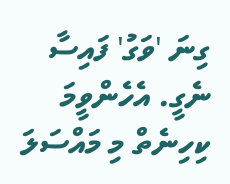ގިނަ 'ވަގު' ފައިސާ ނެގީ. އެހެންވީމަ ކިހިނެތް މި މައްސަލަ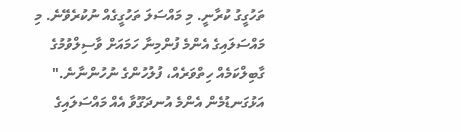ތަހުގީގު ކުރާނީ. މި މައްސަލަ ތަހުގީގެއް ނުކުރެވޭނެ. މި މައްސަލައިގެ އެންމެ ފުންމިނާ ހަމައަށް ވާސިލްވުމުގެ ގާބިލްކަމެއް ހިތްވަރެއް، ފުލުހުންގެ ނުހުންނާނެ."
އަޅުގަނޑުމެން އެންމެ އުނދަގޫވާ އެއް މައްސަލައިގެ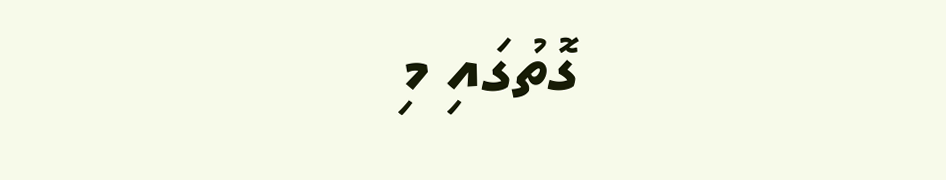ގޮތުގައި މި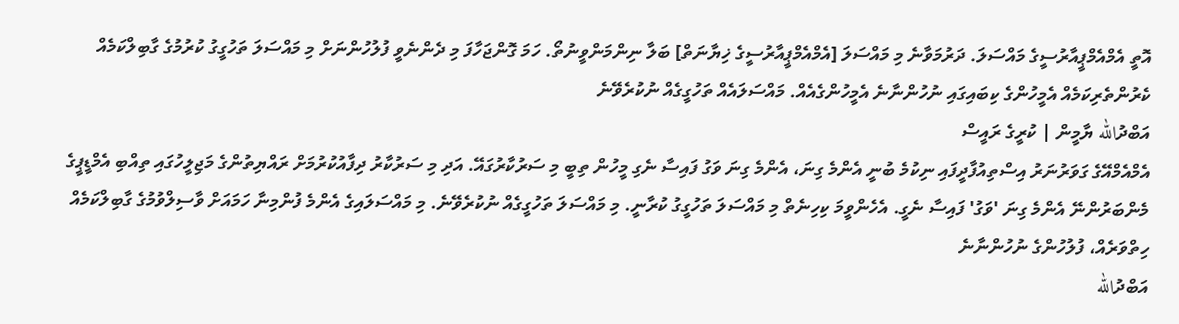އޮތީ އެމްއެމްޕީއާރުސީގެ މައްސަލަ. ދަރުމަވާނެ މި މައްސަލަ [އެމްއެމްޕީއާރުސީގެ ޚިޔާނަތް] ބަލާ ނިންމަންވީނުތޯ. ހަމަ ގޮންޖަހާފަ މި ދެންނެވީ ފުލުހުންނަށް މި މައްސަލަ ތަހުގީގު ކުރުމުގެ ގާބިލްކަމެއް ކެރުންތެރިކަމެއް އެމީހުންގެ ކިބައިގައި ނުހުންނާނެ އެމީހުންގެއެއް. މައްސަލައެއް ތަހުގީގެއް ނުކުރެވޭނެ
އަބްދުالله ޔާމީން | ކުރީގެ ރައީސް
އެމްއެމްއޭގެ ގަވަރުނަރު އިސްތިއުފާދީފައި ނިކުމެ ބުނީ އެންމެ ގިނަ، އެންމެ ގިނަ ވަގު ފައިސާ ނެގި މީހުން ތިބީ މި ސަރުކާރުގައޭ. އަދި މި ސަރުކާރު ދިފާއުކުރުމަށް ރައްޔިތުންގެ މަޖިލީހުގައި ތިއްބި އެމްޑީޕީގެ މެންބަރުންނޭ އެންމެ ގިނަ 'ވަގު' ފައިސާ ނެގީ. އެހެންވީމަ ކިހިނެތް މި މައްސަލަ ތަހުގީގު ކުރާނީ. މި މައްސަލަ ތަހުގީގެއް ނުކުރެވޭނެ. މި މައްސަލައިގެ އެންމެ ފުންމިނާ ހަމައަށް ވާސިލްވުމުގެ ގާބިލްކަމެއް ހިތްވަރެއް، ފުލުހުންގެ ނުހުންނާނެ
އަބްދުالله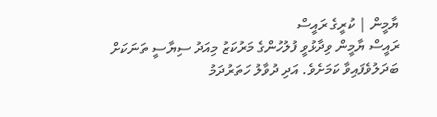ޔާމީން | ކުރީގެ ރައީސް
ރައީސް ޔާމީން ވިދާޅުވީ ފުލުހުންގެ މަރުކަޒު މިއަދު ސިޔާސީ ތަނަކަށް ބަދަލުވެފައިވާ ކަމަށެވެ. އަދި ދުވާލު ހަތަރުދަމު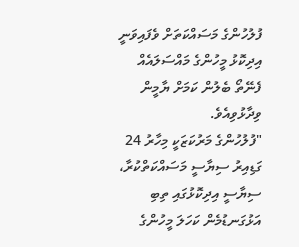ފުލުހުންގެ މަސައްކަތަށް ވެފައިވަނީ އިދިކޮޅު މީހުންގެ މައްސަލައެއް ފެނޭތޯ ބެލުން ކަމަށް ޔާމީން ވިދާޅުވިއެވެ.
"ފުލުހުންގެ މަރުކަޒަކީ މިހާރު 24 ގަޑިއިރު ސިޔާސީ މަސައްކަތްކުރާ، ސިޔާސީ އިދިކޮޅުގައި ތިބި އަޅުގަނޑުމެން ކަހަލަ މީހުންގެ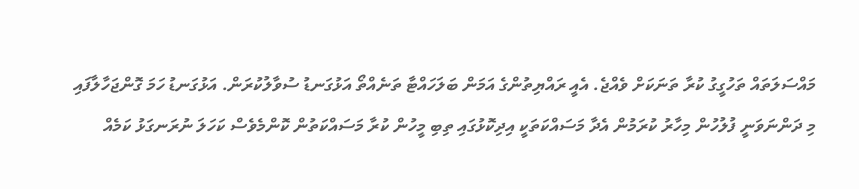މައްސަލަތައް ތަހުގީގު ކުރާ ތަނަކަށް ވެއްޖެ. އެއީ ރައްޔިތުންގެ އަމަން ބަލަހައްޓާ ތަނެއްތޯ އަޅުގަނޑު ސުވާލުކުރަން. އަޅުގަނޑު ހަމަ ގޮންޖަހާލާފައި މި ދަންނަވަނީ ފުލުހުން މިހާރު ކުރަމުން އެދާ މަސައްކަތަކީ އިދިކޮޅުގައި ތިބި މީހުން ކުރާ މަސައްކަތުން ކޮންމެވެސް ކަހަލަ ނުރަނގަޅު ކަމެއް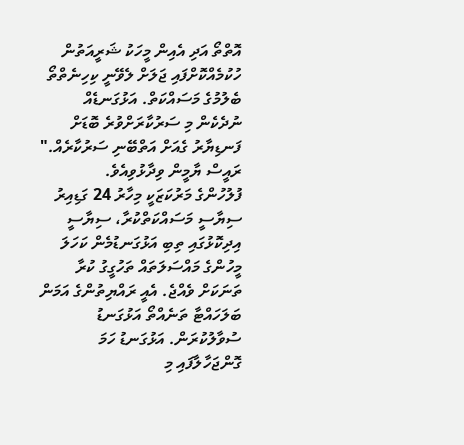އޮތްތޯ އަދި އެއިން މީހަކު ޝަރީއަތުން ހުކުމެއްކޮށްފައި ޖަލަށް ލެވޭނީ ކިހިނެތްތޯ ބެލުމުގެ މަސައްކަތް. އަޅުގަނޑެއް ނުދެކެން މި ސަރުކާރަށްވުރެ ބޮޑަށް ފަނޑިޔާރު ގެއަށް އަތްބޭނި ސަރުކާރެއް." ރައީސް ޔާމީން ވިދާޅުވިއެވެ.
ފުލުހުންގެ މަރުކަޒަކީ މިހާރު 24 ގަޑިއިރު ސިޔާސީ މަސައްކަތްކުރާ، ސިޔާސީ އިދިކޮޅުގައި ތިބި އަޅުގަނޑުމެން ކަހަލަ މީހުންގެ މައްސަލަތައް ތަހުގީގު ކުރާ ތަނަކަށް ވެއްޖެ. އެއީ ރައްޔިތުންގެ އަމަން ބަލަހައްޓާ ތަނެއްތޯ އަޅުގަނޑު ސުވާލުކުރަން. އަޅުގަނޑު ހަމަ ގޮންޖަހާލާފައި މި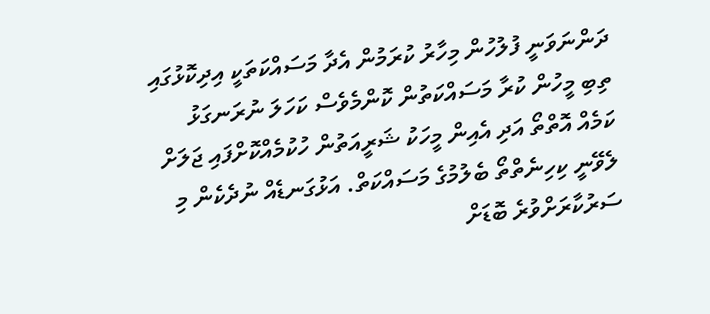ދަންނަވަނީ ފުލުހުން މިހާރު ކުރަމުން އެދާ މަސައްކަތަކީ އިދިކޮޅުގައި ތިބި މީހުން ކުރާ މަސައްކަތުން ކޮންމެވެސް ކަހަލަ ނުރަނގަޅު ކަމެއް އޮތްތޯ އަދި އެއިން މީހަކު ޝަރީއަތުން ހުކުމެއްކޮށްފައި ޖަލަށް ލެވޭނީ ކިހިނެތްތޯ ބެލުމުގެ މަސައްކަތް. އަޅުގަނޑެއް ނުދެކެން މި ސަރުކާރަށްވުރެ ބޮޑަށް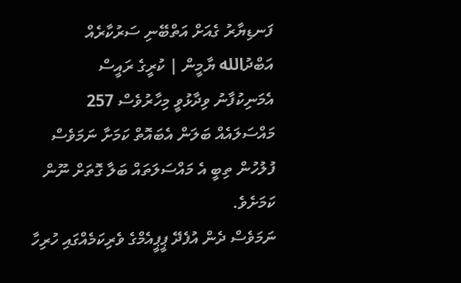ފަނޑިޔާރު ގެއަށް އަތްބޭނި ސަރުކާރެއް
އަބްދުالله ޔާމީން | ކުރީގެ ރައީސް
އެމަނިކުފާނު ވިދާޅުވީ މިހާރުވެސް 257 މައްސަލައެއް ބަލަން އެބައޮތް ކަމަށާ ނަމަވެސް ފުލުހުން ތިބީ އެ މައްސަލަތައް ބަލާ ގޮތަށް ނޫން ކަމަށެވެ.
ނަމަވެސް ދެން އުފެދޭ ޕީޕީއެމްގެ ވެރިކަމެއްގައި ހުރިހާ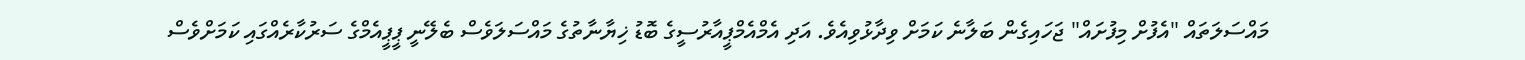މައްސަލަތައް "އެފުށް މިފުށައް" ޖަހައިގެން ބަލާނެ ކަމަށް ވިދާޅުވިއެވެ. އަދި އެމްއެމްޕީއާރުސީގެ ބޮޑު ޚިޔާނާތުގެ މައްސަލަވެސް ބެލޭނީ ޕީޕީއެމްގެ ސަރުކާރެއްގައި ކަމަށްވެސް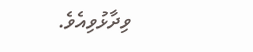ވިދާޅުވިއެވެ.